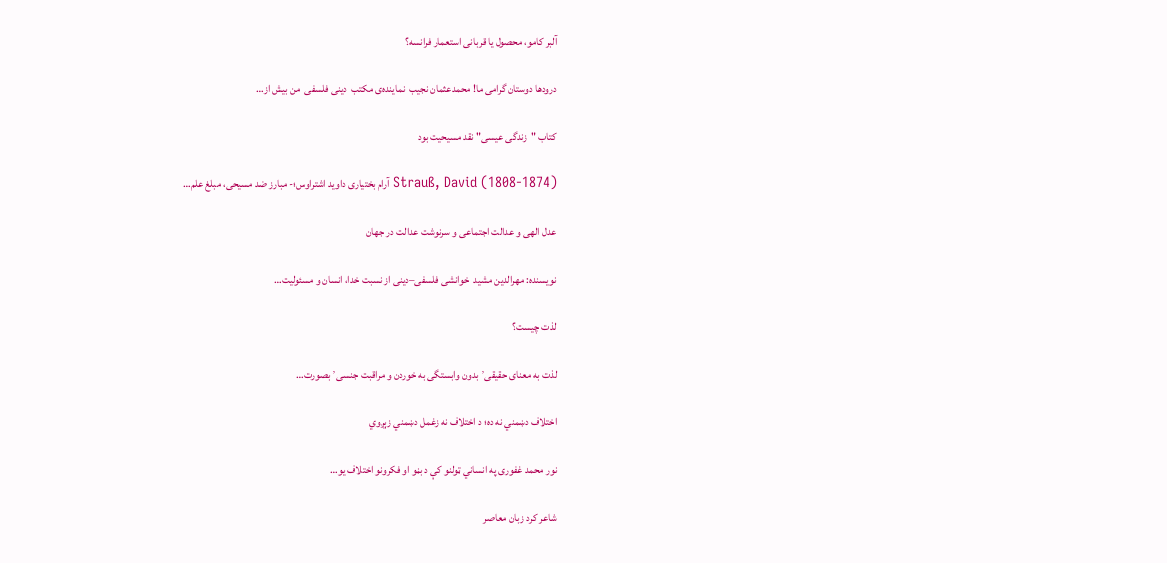آلبر کامو،‌ محصول یا قربانی استعمار فرانسه؟

درودها دوستان گرامی ما! محمدعثمان نجیب  نماینده‌ی مکتب  دینی فلسفی  من بیش از…

کتاب "زندگی عیسی" نقد مسیحیت بود

Strauß, David (1808-1874) آرام بختیاری داوید اشتراوس؛- مبارز ضد مسیحی، مبلغ علم…

عدل الهی و عدالت اجتماعی و سرنوشت عدالت در جهان

نویسنده: مهرالدین مشید  خوانشی فلسفی–دینی از نسبت خدا، انسان و مسئولیت…

لذت چیست؟

لذت به معنای حقیقی٬ بدون وابستگی به خوردن و مراقبت جنسی٬ بصورت…

اختلاف دښمني نه ده؛ د اختلاف نه زغمل دښمني زېږوي

نور محمد غفوری په انساني ټولنو کې د بڼو او فکرونو اختلاف یو…

شاعر کرد زبان معاصر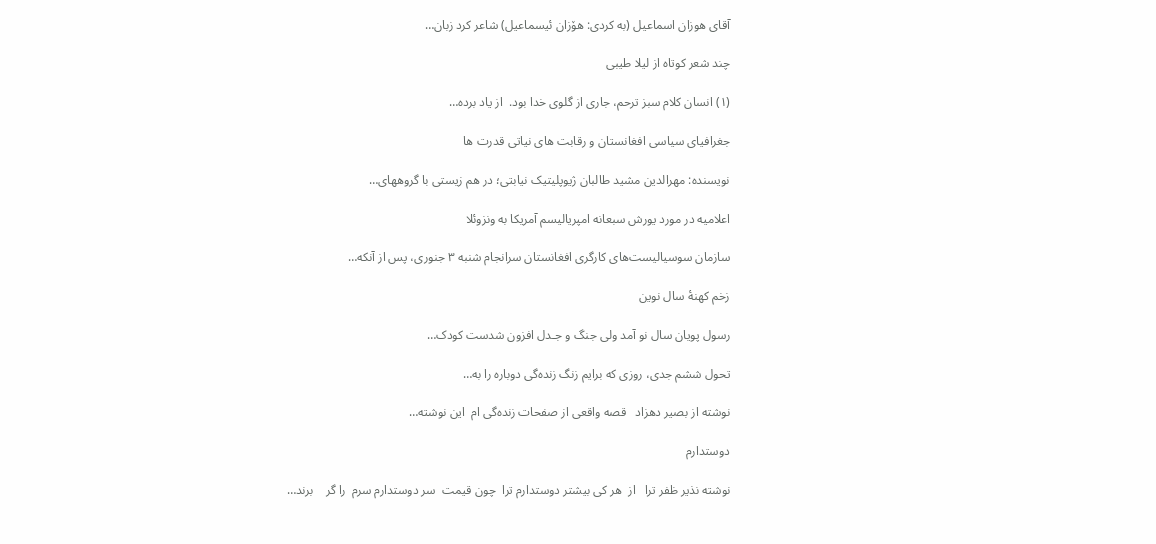آقای هوزان اسماعیل (به کردی: هۆزان ئیسماعیل) شاعر کرد زبان…

چند شعر کوتاه از لیلا طیبی

(۱) انسان کلام سبز ترحم، جاری از گلوی خدا بود.  از یاد برده…

جغرافیای سیاسی افغانستان و رقابت های نیاتی قدرت ها

نویسنده: مهرالدین مشید طالبان ژیوپلیتیک نیابتی؛ در هم زیستی با گروههای…

اعلامیه در مورد یورش سبعانه امپریالیسم آمریکا به ونزوئلا

سازمان سوسیالیست‌های کارگری افغانستان سرانجام شنبه ۳ جنوری، پس از آنکه…

زخم کهنۀ سال نوین

رسول پویان سال نو آمد ولی جنگ و جـدل افزون شدست کودک…

تحول ششم جدی، روزی که برایم زنگ زنده‌گی دوباره را به…

نوشته از بصیر دهزاد   قصه واقعی از صفحات زنده‌گی ام  این نوشته…

دوستدارم

نوشته نذیر ظفر ترا   از  هر کی بیشتر دوستدارم ترا  چون قیمت  سر دوستدارم سرم  را گر    برند…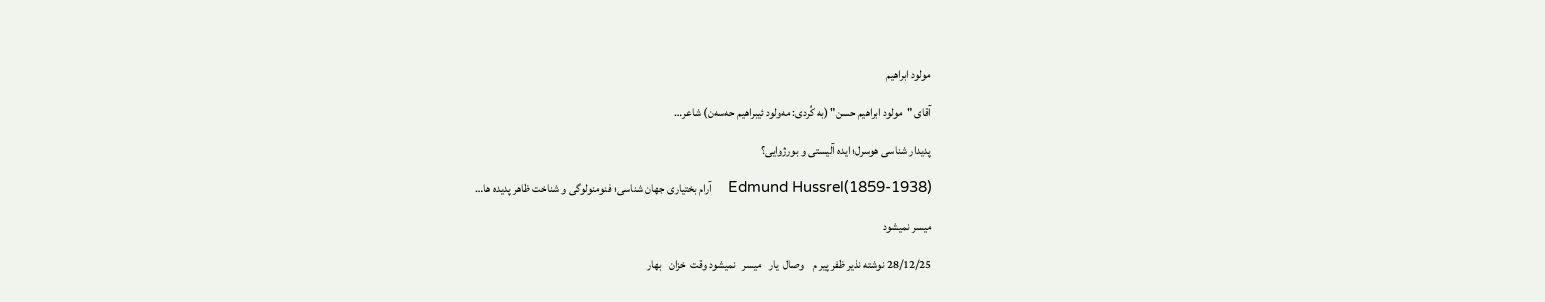مولود ابراهیم

آقای "مولود ابراهیم حسن" (به کُردی: مەولود ئیبراهیم حەسەن) شاعر…

پدیدار شناسی هوسرل؛ ایده آلیستی و بورژوایی؟

Edmund Hussrel(1859-1938)    آرام بختیاری جهان شناسی؛ فنومنولوگی و شناخت ظاهر پدیده ها…

ميسر نميشود

28/12/25 نوشته نذير ظفر پير م    وصال  يار   ميسر   نميشود وقت  خزان   بهار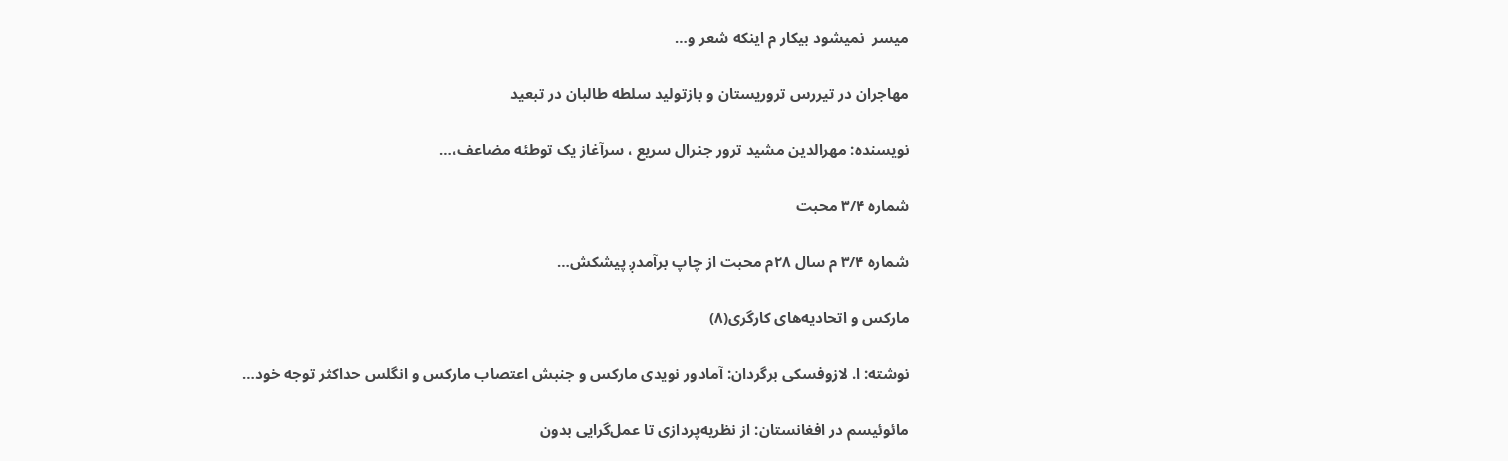ميسر  نميشود بيكار م اينكه شعر و…

مهاجران در تیررس تروریستان و بازتولید سلطه طالبان در تبعید

نویسنده: مهرالدین مشید ترور جنرال سریع ، سرآغاز یک توطئه مضاعف،…

شماره ۳/۴ محبت

شماره ۳/۴ م سال ۲۸م محبت از چاپ برآمدږ پیشکش…

مارکس و اتحادیه‌های کارگری(۸)

نوشته: ا. لازوفسکی برگردان: آمادور نویدی مارکس و جنبش اعتصاب مارکس و انگلس حداکثر توجه خود…

مائوئیسم در افغانستان: از نظریه‌پردازی تا عمل‌گرایی بدون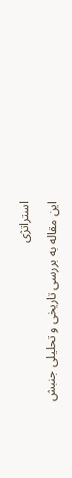استراتژی

این مقاله به بررسی تاریخی و تحلیلی جنبش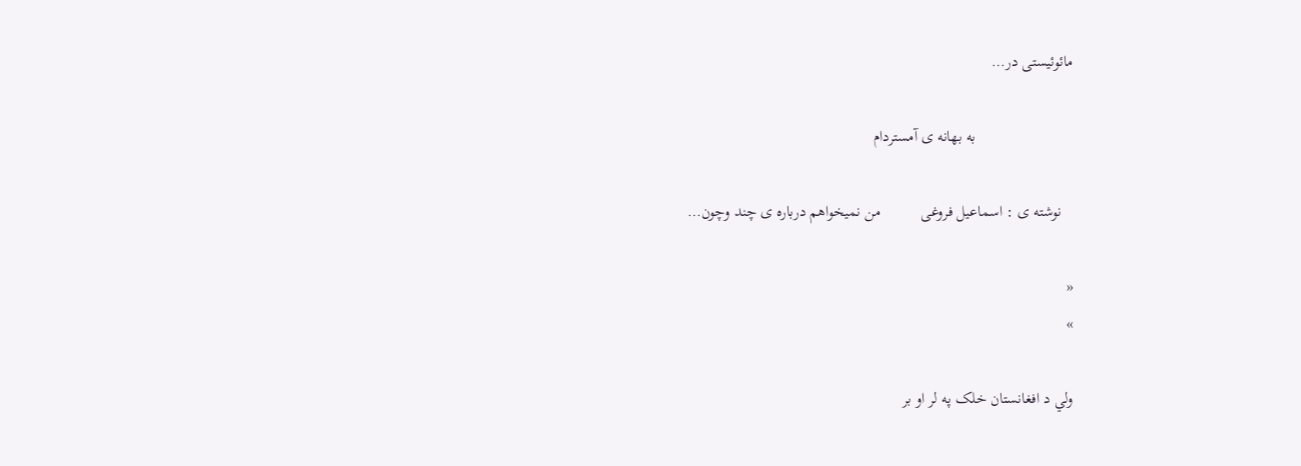مائوئیستی در…

                        به بهانه ی آمستردام

   نوشته ی : اسماعیل فروغی          من نمیخواهم درباره ی چند وچون…

«
»

ولي د افغانستان خلک په لر او بر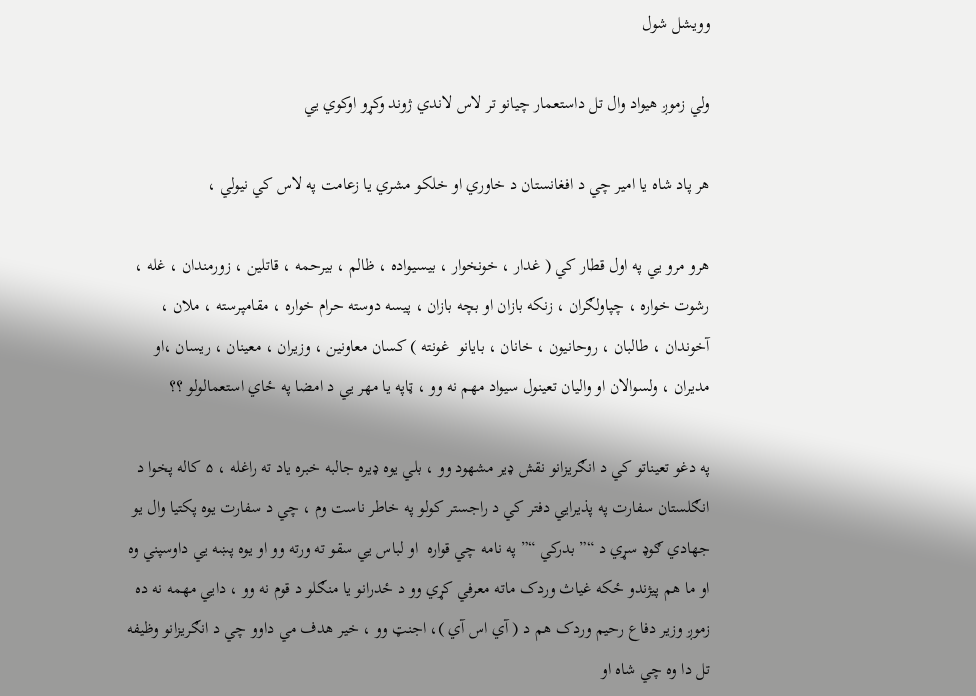وويشل شول

ولي زموږ هيواد وال تل داستعمار چيانو تر لاس لاندي ژوند وکړو اوکوي يي

هر پاد شاه يا امير چي د افغانستان د خاوري او خلکو مشري يا زعامت په لاس کي نيولي ،

هرو مرو يي په اول قطار کي ( غدار ، خونخوار ، بيسيواده ، ظالم ، بيرحمه ، قاتلين ، زورمندان ، غله ، رشوت خواره ، چپاولګران ، زنکه بازان او بچه بازان ، پيسه دوسته حرام خواره ، مقامپرسته ، ملان ، آخوندان ، طالبان ، روحانيون ، خانان ، بايانو  غونته ) کسان معاونين ، وزيران ، معينان ، ريسان ،او مديران ، ولسوالان او واليان تعينول سيواد مهم نه وو ، ټاپه يا مهر يي د امضا په ځاي استعمالولو ؟؟

په دغو تعيناتو کي د انګريزانو نقش ډير مشهود وو ، بلي يوه ډيره جالبه خبره ياد ته راغله ، ۵ کاله پخوا د انګلستان سفارت په پذيرايي دفتر کي د راجستر کولو په خاطر ناست وم ، چي د سفارت يوه پکتيا وال يو جهادي ګوډ سړي د “” بدرکي “” په نامه چي قواره  او لباس يي سقو ته ورته وو او يوه پښه يي داوسپني وه او ما هم پيژندو ځکه غياث وردک ماته معرفي کړي وو د ځدرانو يا منګلو د قوم نه وو ، دايي مهمه نه ده زموږ وزير دفاع رحيم وردک هم د ( آي اس آي )، اجنټ وو ، خير هدف مي داوو چي د انګريزانو وظيفه تل دا وه چي شاه او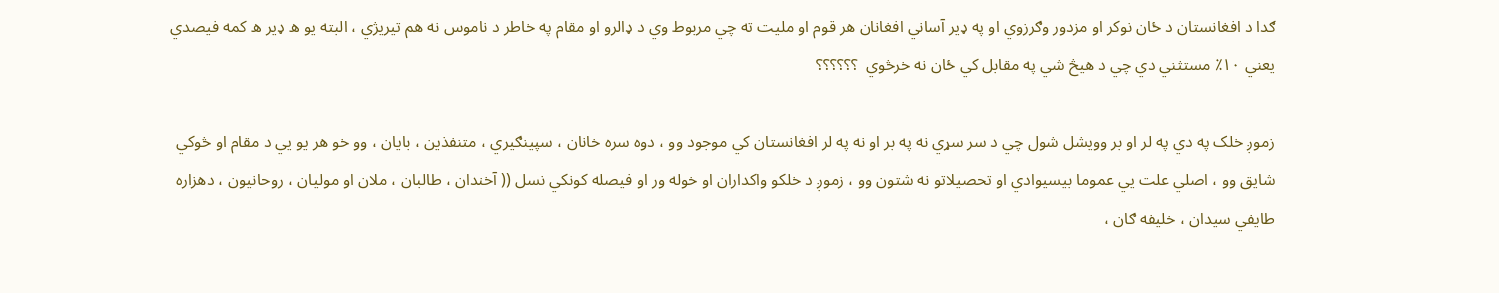ګدا د افغانستان د ځان نوکر او مزدور وګرزوي او په ډير آساني افغانان هر قوم او مليت ته چي مربوط وي د ډالرو او مقام په خاطر د ناموس نه هم تيريژي ، البته يو ه ډير ه کمه فيصدي يعني ۱۰٪ مستثني دي چي د هيڅ شي په مقابل کي ځان نه خرڅوي  ؟؟؟؟؟؟

زموږ خلک په دي په لر او بر وويشل شول چي د سر سړي نه په بر او نه په لر افغانستان کي موجود وو ، دوه سره خانان ، سپينګيري ، متنفذين ، بايان ، وو خو هر يو يي د مقام او څوکي شايق وو ، اصلي علت يي عموما بيسيوادي او تحصيلاتو نه شتون وو ، زموږ د خلکو واکداران او خوله ور او فيصله کونکي نسل (( آخندان ، طالبان ، ملان او موليان ، روحانيون ، دهزاره طايفي سيدان ، خليفه ګان ،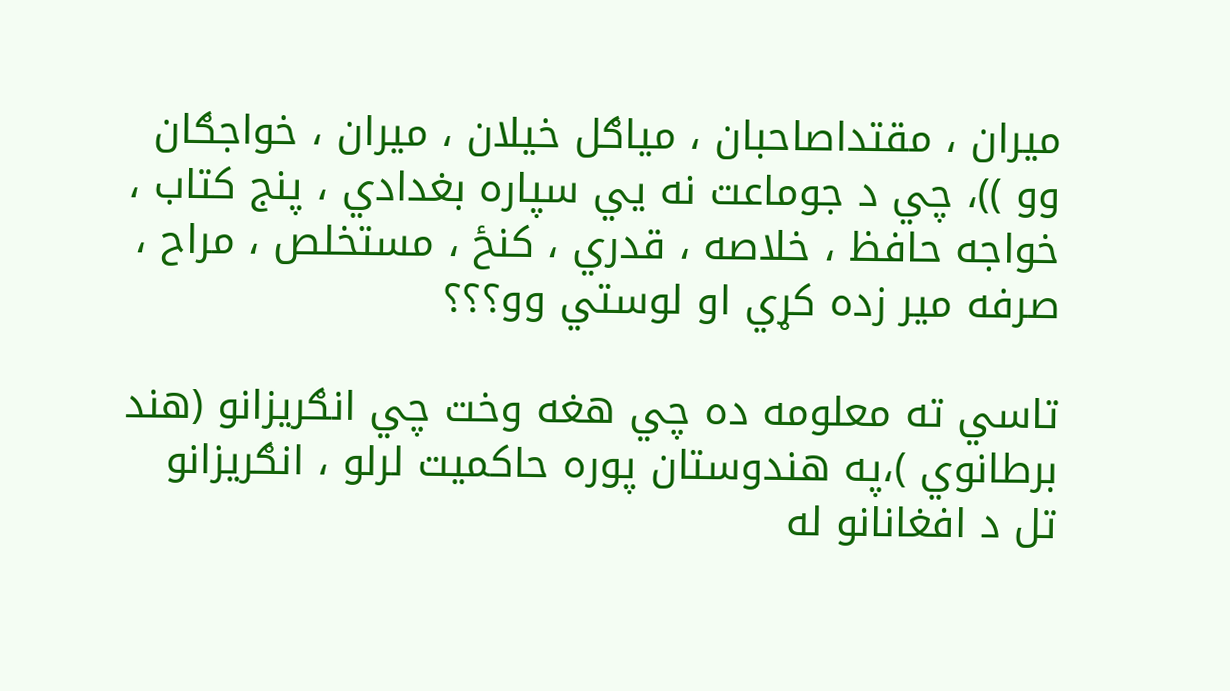ميران ، مقتداصاحبان ، مياګل خيلان ، ميران ، خواجګان وو ))، چي د جوماعت نه يي سپاره بغدادي ، پنج کتاب ، خواجه حافظ ، خلاصه ، قدري ، کنځ ، مستخلص ، مراح ، صرفه مير زده کړي او لوستي وو؟؟؟

تاسي ته معلومه ده چي هغه وخت چي انګريزانو (هند برطانوي )،په هندوستان پوره حاکميت لرلو ، انګريزانو تل د افغانانو له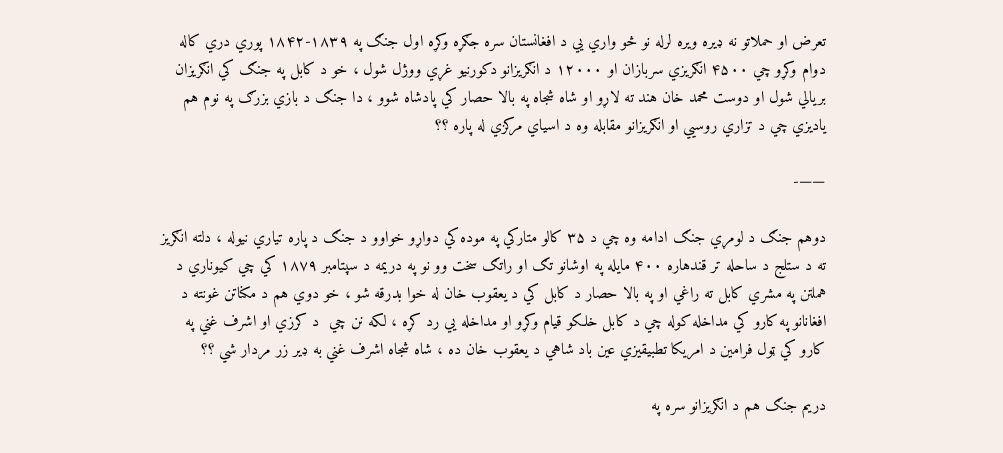تعرض او حملاتو نه ډيره ويره لرله نو څو واري يي د افغانستان سره جګړه وکړه اول جنګ په ۱۸۳۹-۱۸۴۲ پوري دري کاله دوام وکړو چي ۴۵۰۰ انګريزي سربازان او ۱۲۰۰۰ د انګريزانو دکورنيو غړي ووژل شول ، خو د کابل په جنګ کي انګريزان بريالي شول او دوست محمد خان هند ته لاړو او شاه شجاه په بالا حصار کي پادشاه شوو ، دا جنګ د بازي بزرګ په نوم هم ياديزي چي د تزاري روسيي او انګريزانو مقابله وه د اسياي مرکزي له پاره ؟؟

——-

دوهم جنګ د لومړي جنګ ادامه وه چي د ۳۵ کالو متارکي په موده کي دواړو خواوو د جنګ د پاره تياري نيوله ، دلته انګريز ته د ستلج د ساحله تر قندهاره ۴۰۰ مايله په اوشانو تګ او راتګ سخت وو نو په دريمه د سپتامبر ۱۸۷۹ کي چي کيوناري د هملتن په مشري کابل ته راغي او په بالا حصار د کابل کي د يعقوب خان له خوا بدرقه شو ، خو دوي هم د مکناتن غونته د افغانانو په کارو کي مداخله کوله چي د کابل خلکو قيام وکړو او مداخله يي رد کړه ، لکه نن چي  د کرزي او اشرف غني په کارو کي ټول فرامين د امريکا تطبيقيزي عين باد شاهي د يعقوب خان ده ، شاه شجاه اشرف غني به ډير زر مردار شي ؟؟

دريم جنګ هم د انګريزانو سره په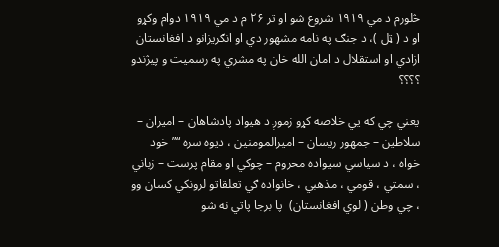څلورم د مي ۱۹۱۹ شروع شو او تر ۲۶ م د مي ۱۹۱۹ دوام وکړو او د ( ټل )، د جنګ په نامه مشهور دي او انګريزانو د افغانستان ازادي او استقلال د امان الله خان په مشري په رسميت و پيژندو ؟؟؟؟

يعني چي که يي خلاصه کړو زموږ د هيواد پادشاهان – اميران – سلاطين – جمهور ريسان – اميرالمومنين ، ديوه سره “” خود خواه ، د سياسي سيواده محروم – چوکي او مقام پرست – زباني ، سمتي ، قومي ، مذهبي ، خانواده ګي تعلقاتو لرونکي کسان وو ، چي وطن ( لوي افغانستان)  پا برجا پاتي نه شو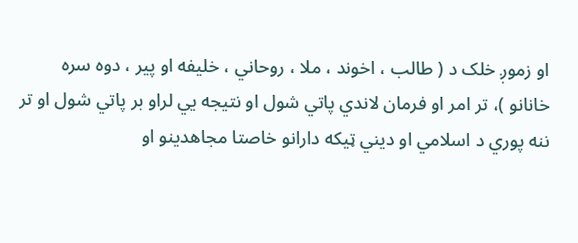او زموږ خلک د ( طالب ، اخوند ، ملا ، روحاني ، خليفه او پير ، دوه سره خانانو )، تر امر او فرمان لاندي پاتي شول او نتيجه يي لراو بر پاتي شول او تر ننه پوري د اسلامي او ديني ټيکه دارانو خاصتا مجاهدينو او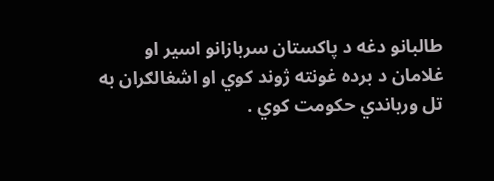طالبانو دغه د پاکستان سربازانو اسير او غلامان د برده غونته ژوند کوي او اشغالګران به تل ورباندي حکومت کوي .